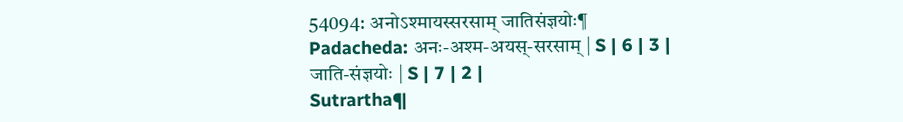54094: अनोऽश्मायस्सरसाम् जातिसंज्ञयोः¶
Padacheda: अनः-अश्म-अयस्-सरसाम् | S | 6 | 3 |
जाति-संज्ञयोः | S | 7 | 2 |
Sutrartha¶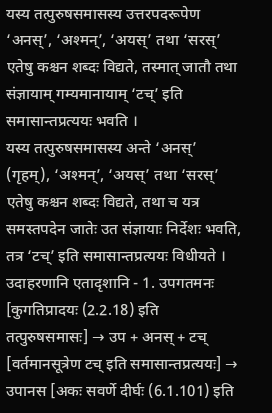यस्य तत्पुरुषसमासस्य उत्तरपदरूपेण ‘अनस्’, ‘अश्मन्’, ‘अयस्’ तथा ‘सरस्’ एतेषु कश्चन शब्दः विद्यते, तस्मात् जातौ तथा संज्ञायाम् गम्यमानायाम् ‘टच्’ इति समासान्तप्रत्ययः भवति ।
यस्य तत्पुरुषसमासस्य अन्ते ‘अनस्’ (गृहम्), ‘अश्मन्’, ‘अयस्’ तथा ‘सरस्’ एतेषु कश्चन शब्दः विद्यते, तथा च यत्र समस्तपदेन जातेः उत संज्ञायाः निर्देशः भवति, तत्र ‘टच्’ इति समासान्तप्रत्ययः विधीयते । उदाहरणानि एतादृशानि - 1. उपगतमनः [कुगतिप्रादयः (2.2.18) इति तत्पुरुषसमासः] → उप + अनस् + टच् [वर्तमानसूत्रेण टच् इति समासान्तप्रत्ययः] → उपानस [अकः सवर्णे दीर्घः (6.1.101) इति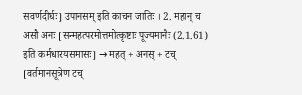सवर्णदीर्घः] उपानसम् इति काचन जातिः । 2. महान् च असौ अनः [सन्महत्परमोत्तमोत्कृष्टाः पूज्यमानैः (2.1.61) इति कर्मधारयसमासः] → महत् + अनस् + टच् [वर्तमानसूत्रेण टच्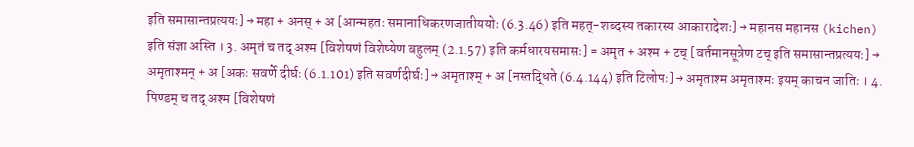इति समासान्तप्रत्ययः] → महा + अनस् + अ [आन्महतः समानाधिकरणजातीययोः (6.3.46) इति महत्-शब्दस्य तकारस्य आकारादेशः] → महानस महानस (kichen) इति संज्ञा अस्ति । 3. अमृतं च तद् अश्म [विशेषणं विशेष्येण बहुलम् (2.1.57) इति कर्मधारयसमासः] = अमृत + अश्म + टच् [वर्तमानसूत्रेण टच् इति समासान्तप्रत्ययः] → अमृताश्मन् + अ [अकः सवर्णे दीर्घः (6.1.101) इति सवर्णदीर्घः] → अमृताश्म् + अ [नस्तद्धिते (6.4.144) इति टिलोपः] → अमृताश्म अमृताश्मः इयम् काचन जातिः । 4. पिण्डम् च तद् अश्म [विशेषणं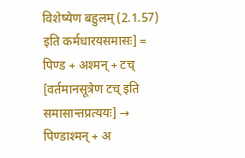विशेष्येण बहुलम् (2.1.57) इति कर्मधारयसमासः] = पिण्ड + अश्मन् + टच् [वर्तमानसूत्रेण टच् इति समासान्तप्रत्ययः] → पिण्डाश्मन् + अ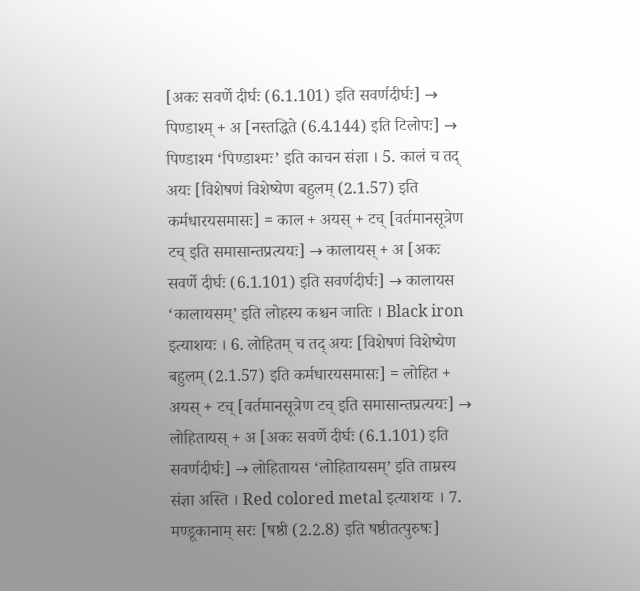[अकः सवर्णे दीर्घः (6.1.101) इति सवर्णदीर्घः] → पिण्डाश्म् + अ [नस्तद्धिते (6.4.144) इति टिलोपः] → पिण्डाश्म ‘पिण्डाश्मः’ इति काचन संज्ञा । 5. कालं च तद् अयः [विशेषणं विशेष्येण बहुलम् (2.1.57) इति कर्मधारयसमासः] = काल + अयस् + टच् [वर्तमानसूत्रेण टच् इति समासान्तप्रत्ययः] → कालायस् + अ [अकः सवर्णे दीर्घः (6.1.101) इति सवर्णदीर्घः] → कालायस ‘कालायसम्’ इति लोहस्य कश्चन जातिः । Black iron इत्याशयः । 6. लोहितम् च तद् अयः [विशेषणं विशेष्येण बहुलम् (2.1.57) इति कर्मधारयसमासः] = लोहित + अयस् + टच् [वर्तमानसूत्रेण टच् इति समासान्तप्रत्ययः] → लोहितायस् + अ [अकः सवर्णे दीर्घः (6.1.101) इति सवर्णदीर्घः] → लोहितायस ‘लोहितायसम्’ इति ताम्रस्य संज्ञा अस्ति । Red colored metal इत्याशयः । 7. मण्डूकानाम् सरः [षष्ठी (2.2.8) इति षष्ठीतत्पुरुषः]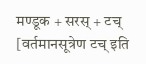मण्डूक + सरस् + टच् [वर्तमानसूत्रेण टच् इति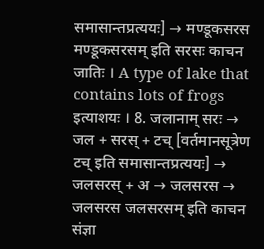समासान्तप्रत्ययः] → मण्डूकसरस मण्डूकसरसम् इति सरसः काचन जातिः । A type of lake that contains lots of frogs इत्याशयः । 8. जलानाम् सरः → जल + सरस् + टच् [वर्तमानसूत्रेण टच् इति समासान्तप्रत्ययः] → जलसरस् + अ → जलसरस → जलसरस जलसरसम् इति काचन संज्ञा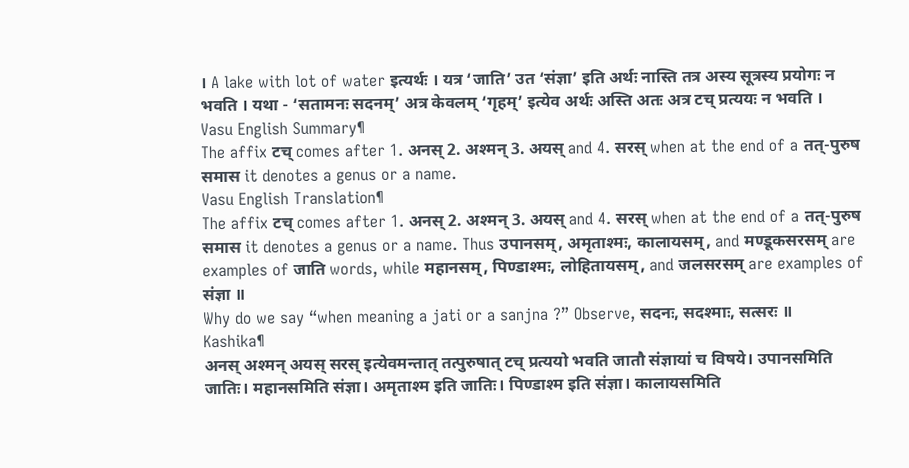। A lake with lot of water इत्यर्थः । यत्र ‘जाति’ उत ‘संज्ञा’ इति अर्थः नास्ति तत्र अस्य सूत्रस्य प्रयोगः न भवति । यथा - ‘सतामनः सदनम्’ अत्र केवलम् ‘गृहम्’ इत्येव अर्थः अस्ति अतः अत्र टच् प्रत्ययः न भवति ।
Vasu English Summary¶
The affix टच् comes after 1. अनस् 2. अश्मन् 3. अयस् and 4. सरस् when at the end of a तत्-पुरुष समास it denotes a genus or a name.
Vasu English Translation¶
The affix टच् comes after 1. अनस् 2. अश्मन् 3. अयस् and 4. सरस् when at the end of a तत्-पुरुष समास it denotes a genus or a name. Thus उपानसम्, अमृताश्मः, कालायसम्, and मण्डूकसरसम् are examples of जाति words, while महानसम्, पिण्डाश्मः, लोहितायसम्, and जलसरसम् are examples of संज्ञा ॥
Why do we say “when meaning a jati or a sanjna ?” Observe, सदनः, सदश्माः, सत्सरः ॥
Kashika¶
अनस् अश्मन् अयस् सरस् इत्येवमन्तात् तत्पुरुषात् टच् प्रत्ययो भवति जातौ संज्ञायां च विषये। उपानसमिति जातिः। महानसमिति संज्ञा। अमृताश्म इति जातिः। पिण्डाश्म इति संज्ञा। कालायसमिति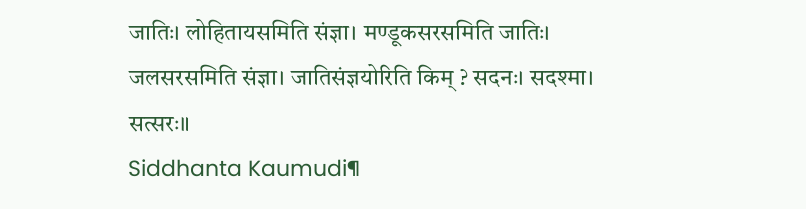जातिः। लोहितायसमिति संज्ञा। मण्डूकसरसमिति जातिः। जलसरसमिति संज्ञा। जातिसंज्ञयोरिति किम् ? सदनः। सदश्मा। सत्सरः॥
Siddhanta Kaumudi¶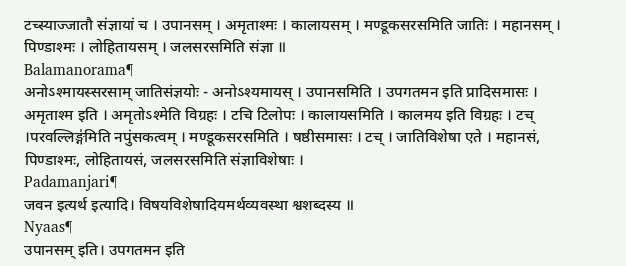टच्स्याज्जातौ संज्ञायां च । उपानसम् । अमृताश्मः । कालायसम् । मण्डूकसरसमिति जातिः । महानसम् । पिण्डाश्मः । लोहितायसम् । जलसरसमिति संज्ञा ॥
Balamanorama¶
अनोऽश्मायस्सरसाम् जातिसंज्ञयोः - अनोऽश्यमायस् । उपानसमिति । उपगतमन इति प्रादिसमासः । अमृताश्म इति । अमृतोऽश्मेति विग्रहः । टचि टिलोपः । कालायसमिति । कालमय इति विग्रहः । टच् ।परवल्लिङ्ग॑मिति नपुंसकत्वम् । मण्डूकसरसमिति । षष्ठीसमासः । टच् । जातिविशेषा एते । महानसं, पिण्डाश्मः, लोहितायसं, जलसरसमिति संज्ञाविशेषाः ।
Padamanjari¶
जवन इत्यर्थ इत्यादि। विषयविशेषादियमर्थव्यवस्था श्वशब्दस्य ॥
Nyaas¶
उपानसम् इति। उपगतमन इति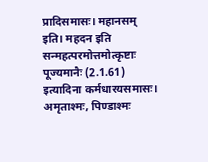प्रादिसमासः। महानसम् इति। महदन इति सन्महत्परमोत्तमोत्कृष्टाः पूज्यमानैः (2.1.61) इत्यादिना कर्मधारयसमासः। अमृताश्मः, पिण्डाश्मः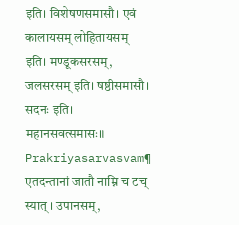इति। विशेषणसमासौ। एवं कालायसम् लोहितायसम् इति। मण्डूकसरसम्, जलसरसम् इति। षष्ठीसमासौ। सदनः इति। महानसवत्समासः॥
Prakriyasarvasvam¶
एतदन्तानां जातौ नाम्नि च टच् स्यात् । उपानसम्,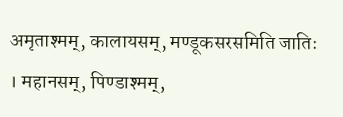अमृताश्मम्, कालायसम्, मण्डूकसरसमिति जातिः । महानसम्, पिण्डाश्मम्,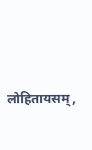लोहितायसम्,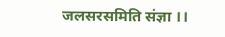जलसरसमिति संज्ञा ।।